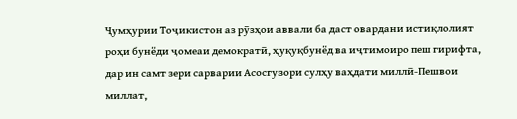Ҷумҳурии Тоҷикистон аз рӯзҳои аввали ба даст овардани истиқлолият роҳи бунёди ҷомеаи демократӣ, ҳуқуқбунёд ва иҷтимоиро пеш гирифта, дар ин самт зери сарварии Асосгузори сулҳу ваҳдати миллӣ-Пешвои миллат,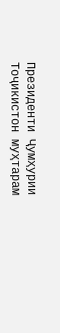Президенти Ҷумҳурии Тоҷикистон муҳтарам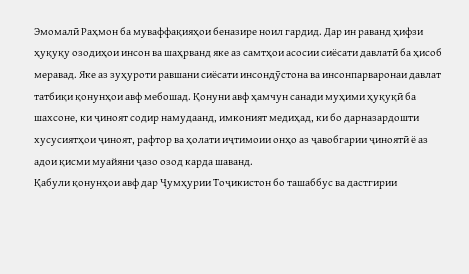Эмомалӣ Раҳмон ба муваффақияҳои беназире ноил гардид. Дар ин раванд ҳифзи ҳуқуқу озодиҳои инсон ва шаҳрванд яке аз самтҳои асосии сиёсати давлатӣ ба ҳисоб меравад. Яке аз зуҳуроти равшани сиёсати инсондӯстона ва инсонпарваронаи давлат татбиқи қонунҳои авф мебошад. Қонуни авф ҳамчун санади муҳими ҳуқуқӣ ба шахсоне, ки ҷиноят содир намудаанд, имконият медиҳад, ки бо дарназардошти хусусиятҳои ҷиноят, рафтор ва ҳолати иҷтимоии онҳо аз ҷавобгарии ҷиноятӣ ё аз адои қисми муайяни ҷазо озод карда шаванд.
Қабули қонунҳои авф дар Ҷумҳурии Тоҷикистон бо ташаббус ва дастгирии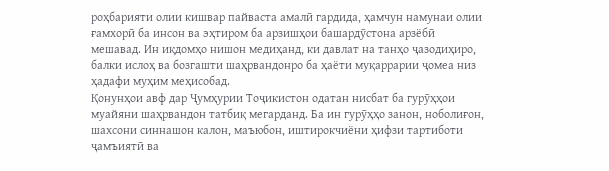роҳбарияти олии кишвар пайваста амалӣ гардида, ҳамчун намунаи олии ғамхорӣ ба инсон ва эҳтиром ба арзишҳои башардӯстона арзёбӣ мешавад. Ин иқдомҳо нишон медиҳанд, ки давлат на танҳо ҷазодиҳиро, балки ислоҳ ва бозгашти шаҳрвандонро ба ҳаёти муқаррарии ҷомеа низ ҳадафи муҳим меҳисобад.
Қонунҳои авф дар Ҷумҳурии Тоҷикистон одатан нисбат ба гурӯҳҳои муайяни шаҳрвандон татбиқ мегарданд. Ба ин гурӯҳҳо занон, ноболиғон, шахсони синнашон калон, маъюбон, иштирокчиёни ҳифзи тартиботи ҷамъиятӣ ва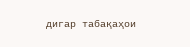дигар табақаҳои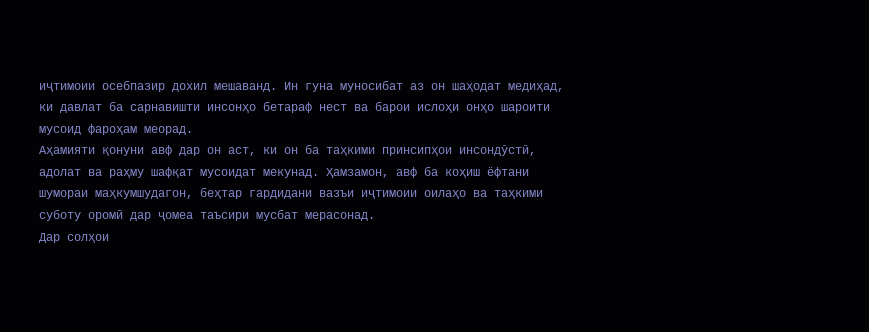иҷтимоии осебпазир дохил мешаванд. Ин гуна муносибат аз он шаҳодат медиҳад, ки давлат ба сарнавишти инсонҳо бетараф нест ва барои ислоҳи онҳо шароити мусоид фароҳам меорад.
Аҳамияти қонуни авф дар он аст, ки он ба таҳкими принсипҳои инсондӯстӣ, адолат ва раҳму шафқат мусоидат мекунад. Ҳамзамон, авф ба коҳиш ёфтани шумораи маҳкумшудагон, беҳтар гардидани вазъи иҷтимоии оилаҳо ва таҳкими суботу оромӣ дар ҷомеа таъсири мусбат мерасонад.
Дар солҳои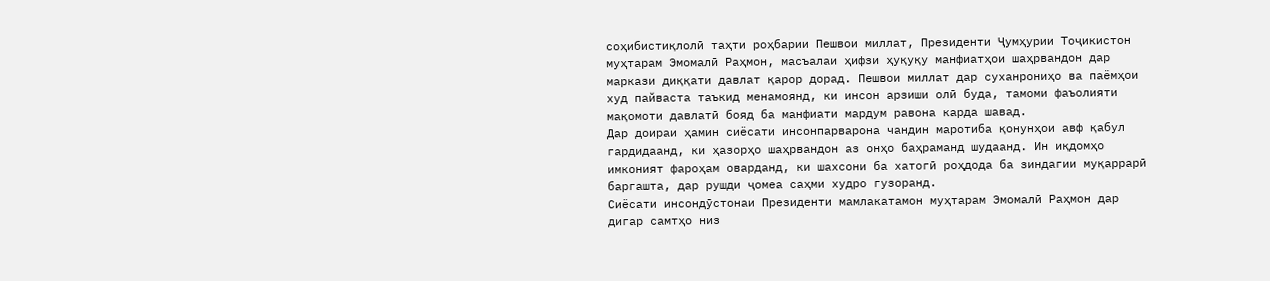соҳибистиқлолӣ таҳти роҳбарии Пешвои миллат, Президенти Ҷумҳурии Тоҷикистон муҳтарам Эмомалӣ Раҳмон, масъалаи ҳифзи ҳуқуқу манфиатҳои шаҳрвандон дар маркази диққати давлат қарор дорад. Пешвои миллат дар суханрониҳо ва паёмҳои худ пайваста таъкид менамоянд, ки инсон арзиши олӣ буда, тамоми фаъолияти мақомоти давлатӣ бояд ба манфиати мардум равона карда шавад.
Дар доираи ҳамин сиёсати инсонпарварона чандин маротиба қонунҳои авф қабул гардидаанд, ки ҳазорҳо шаҳрвандон аз онҳо баҳраманд шудаанд. Ин иқдомҳо имконият фароҳам оварданд, ки шахсони ба хатогӣ роҳдода ба зиндагии муқаррарӣ баргашта, дар рушди ҷомеа саҳми худро гузоранд.
Сиёсати инсондӯстонаи Президенти мамлакатамон муҳтарам Эмомалӣ Раҳмон дар дигар самтҳо низ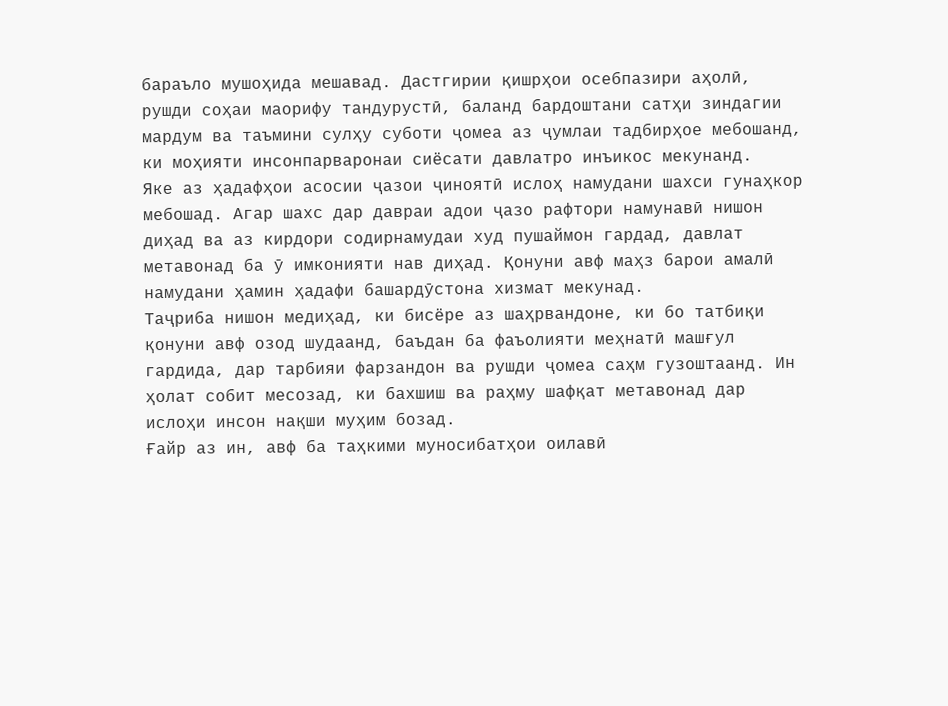бараъло мушоҳида мешавад. Дастгирии қишрҳои осебпазири аҳолӣ, рушди соҳаи маорифу тандурустӣ, баланд бардоштани сатҳи зиндагии мардум ва таъмини сулҳу суботи ҷомеа аз ҷумлаи тадбирҳое мебошанд, ки моҳияти инсонпарваронаи сиёсати давлатро инъикос мекунанд.
Яке аз ҳадафҳои асосии ҷазои ҷиноятӣ ислоҳ намудани шахси гунаҳкор мебошад. Агар шахс дар давраи адои ҷазо рафтори намунавӣ нишон диҳад ва аз кирдори содирнамудаи худ пушаймон гардад, давлат метавонад ба ӯ имконияти нав диҳад. Қонуни авф маҳз барои амалӣ намудани ҳамин ҳадафи башардӯстона хизмат мекунад.
Таҷриба нишон медиҳад, ки бисёре аз шаҳрвандоне, ки бо татбиқи қонуни авф озод шудаанд, баъдан ба фаъолияти меҳнатӣ машғул гардида, дар тарбияи фарзандон ва рушди ҷомеа саҳм гузоштаанд. Ин ҳолат собит месозад, ки бахшиш ва раҳму шафқат метавонад дар ислоҳи инсон нақши муҳим бозад.
Ғайр аз ин, авф ба таҳкими муносибатҳои оилавӣ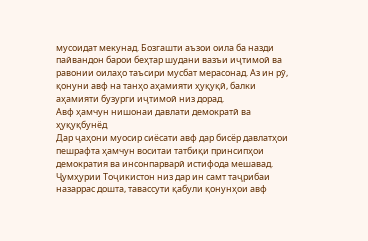мусоидат мекунад. Бозгашти аъзои оила ба назди пайвандон барои беҳтар шудани вазъи иҷтимоӣ ва равонии оилаҳо таъсири мусбат мерасонад. Аз ин рӯ, қонуни авф на танҳо аҳамияти ҳуқуқӣ, балки аҳамияти бузурги иҷтимоӣ низ дорад.
Авф ҳамчун нишонаи давлати демократӣ ва ҳуқуқбунёд
Дар ҷаҳони муосир сиёсати авф дар бисёр давлатҳои пешрафта ҳамчун воситаи татбиқи принсипҳои демократия ва инсонпарварӣ истифода мешавад. Ҷумҳурии Тоҷикистон низ дар ин самт таҷрибаи назаррас дошта, тавассути қабули қонунҳои авф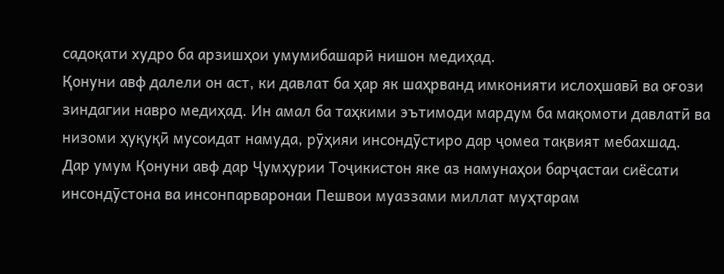садоқати худро ба арзишҳои умумибашарӣ нишон медиҳад.
Қонуни авф далели он аст, ки давлат ба ҳар як шаҳрванд имконияти ислоҳшавӣ ва оғози зиндагии навро медиҳад. Ин амал ба таҳкими эътимоди мардум ба мақомоти давлатӣ ва низоми ҳуқуқӣ мусоидат намуда, рӯҳияи инсондӯстиро дар ҷомеа тақвият мебахшад.
Дар умум Қонуни авф дар Ҷумҳурии Тоҷикистон яке аз намунаҳои барҷастаи сиёсати инсондӯстона ва инсонпарваронаи Пешвои муаззами миллат муҳтарам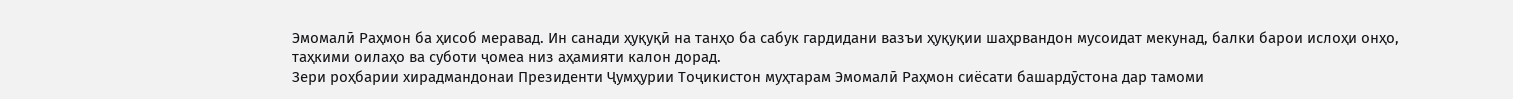Эмомалӣ Раҳмон ба ҳисоб меравад. Ин санади ҳуқуқӣ на танҳо ба сабук гардидани вазъи ҳуқуқии шаҳрвандон мусоидат мекунад, балки барои ислоҳи онҳо, таҳкими оилаҳо ва суботи ҷомеа низ аҳамияти калон дорад.
Зери роҳбарии хирадмандонаи Президенти Ҷумҳурии Тоҷикистон муҳтарам Эмомалӣ Раҳмон сиёсати башардӯстона дар тамоми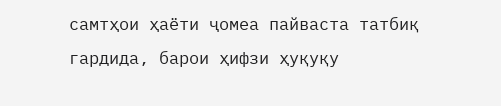самтҳои ҳаёти ҷомеа пайваста татбиқ гардида, барои ҳифзи ҳуқуқу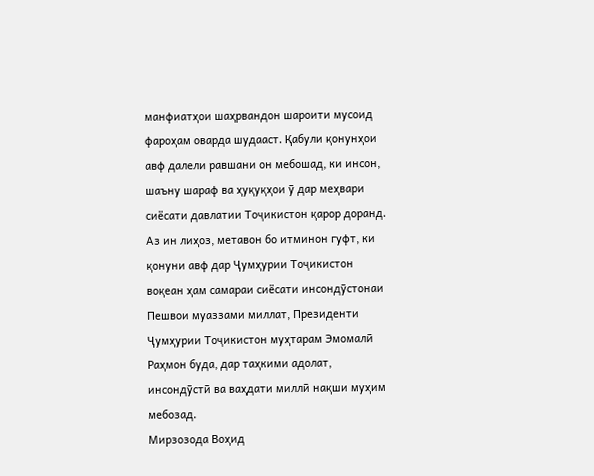манфиатҳои шаҳрвандон шароити мусоид фароҳам оварда шудааст. Қабули қонунҳои авф далели равшани он мебошад, ки инсон, шаъну шараф ва ҳуқуқҳои ӯ дар меҳвари сиёсати давлатии Тоҷикистон қарор доранд.
Аз ин лиҳоз, метавон бо итминон гуфт, ки қонуни авф дар Ҷумҳурии Тоҷикистон воқеан ҳам самараи сиёсати инсондӯстонаи Пешвои муаззами миллат, Президенти Ҷумҳурии Тоҷикистон муҳтарам Эмомалӣ Раҳмон буда, дар таҳкими адолат, инсондӯстӣ ва ваҳдати миллӣ нақши муҳим мебозад.
Мирзозода Воҳид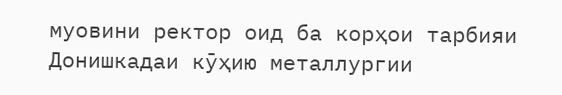муовини ректор оид ба корҳои тарбияи Донишкадаи кӯҳию металлургии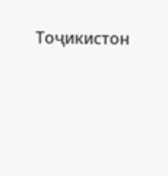Тоҷикистон